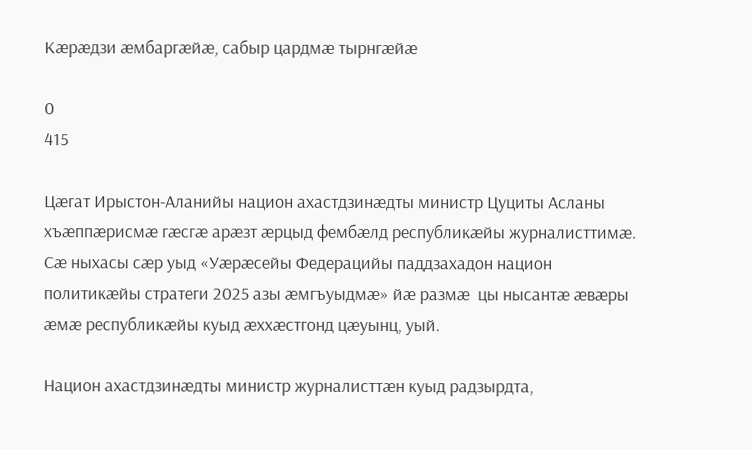Кӕрӕдзи ӕмбаргӕйӕ, сабыр цардмӕ тырнгӕйӕ

0
415

Цӕгат Ирыстон-Аланийы национ ахастдзинӕдты министр Цуциты Асланы хъӕппӕрисмӕ гӕсгӕ арӕзт ӕрцыд фембӕлд республикӕйы журналисттимӕ. Сӕ ныхасы сӕр уыд «Уӕрӕсейы Федерацийы паддзахадон национ политикӕйы стратеги 2025 азы ӕмгъуыдмӕ» йӕ размӕ  цы нысантӕ ӕвӕры ӕмӕ республикӕйы куыд ӕххӕстгонд цӕуынц, уый.

Национ ахастдзинӕдты министр журналисттӕн куыд радзырдта,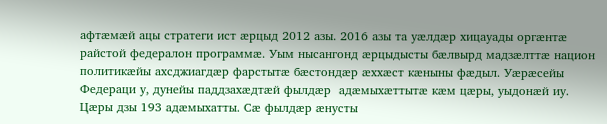афтӕмӕй ацы стратеги ист ӕрцыд 2012 азы. 2016 азы та уӕлдӕр хицауады оргӕнтӕ райстой федералон программӕ. Уым нысангонд ӕрцыдысты бӕлвырд мадзӕлттӕ национ политикӕйы ахсджиагдӕр фарстытӕ бӕстондӕр ӕххӕст кӕныны фӕдыл. Уӕрӕсейы Федераци у, дунейы паддзахӕдтӕй фылдӕр  адӕмыхӕттытӕ кӕм цӕры, уыдонӕй иу. Цӕры дзы 193 адӕмыхатты. Сӕ фылдӕр ӕнусты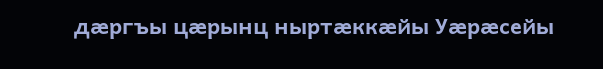дӕргъы цӕрынц ныртӕккӕйы Уӕрӕсейы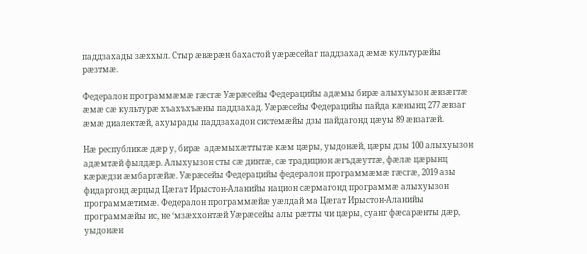паддзахады зӕххыл. Стыр ӕвӕрӕн бахастой уӕрӕсейаг паддзахад ӕмӕ культурӕйы рӕзтмӕ.

Федералон программӕмӕ гӕсгӕ Уӕрӕсейы Федерацийы адӕмы бирӕ алыхуызон ӕвзӕгтӕ ӕмӕ сӕ культурӕ хъахъхъӕны паддзахад. Уӕрӕсейы Федерацийы пайда кӕнынц 277 ӕвзаг ӕмӕ диалектӕй, ахуырады паддзахадон системӕйы дзы пайдагонд цӕуы 89 ӕвзагӕй.

Нӕ республикӕ дӕр у, бирӕ  адӕмыхӕттытӕ кӕм цӕры, уыдонӕй, цӕры дзы 100 алыхуызон адӕмтӕй фылдӕр. Алыхуызон сты сӕ динтӕ, сӕ традицион ӕгъдӕуттӕ, фӕлӕ цӕрынц кӕрӕдзи ӕмбаргӕйӕ. Уӕрӕсейы Федерацийы федералон программӕмӕ гӕсгӕ, 2019 азы фидаргонд ӕрцыд Цӕгат Ирыстон-Аланийы национ сӕрмагонд программӕ алыхуызон программӕтимӕ. Федералон программӕйӕ уӕлдай ма Цӕгат Ирыстон-Аланийы программӕйы ис, не ‘мзӕххонтӕй Уӕрӕсейы алы рӕтты чи цӕры, суанг фӕсарӕнты дӕр, уыдонӕн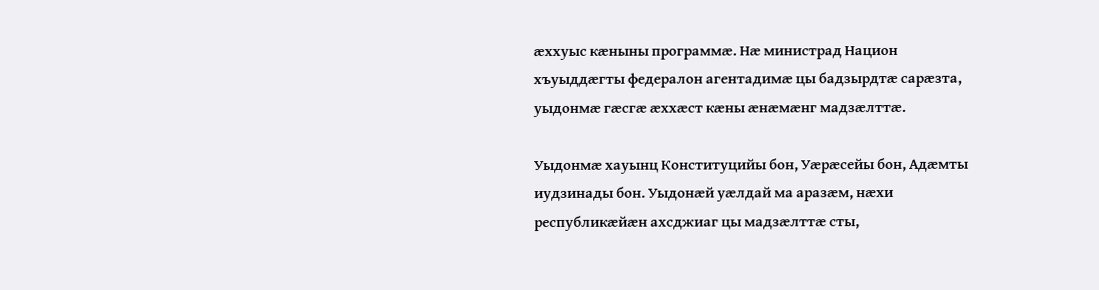ӕххуыс кӕныны программӕ. Нӕ министрад Национ хъуыддӕгты федералон агентадимӕ цы бадзырдтӕ сарӕзта, уыдонмӕ гӕсгӕ ӕххӕст кӕны ӕнӕмӕнг мадзӕлттӕ.

Уыдонмӕ хауынц Конституцийы бон, Уӕрӕсейы бон, Адӕмты иудзинады бон. Уыдонӕй уӕлдай ма аразӕм, нӕхи республикӕйӕн ахсджиаг цы мадзӕлттӕ сты,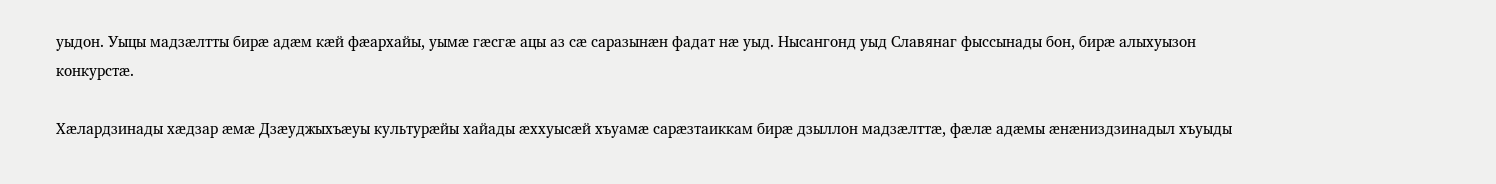уыдон. Уыцы мадзӕлтты бирӕ адӕм кӕй фӕархайы, уымӕ гӕсгӕ ацы аз сӕ саразынӕн фадат нӕ уыд. Нысангонд уыд Славянаг фыссынады бон, бирӕ алыхуызон конкурстӕ.

Хӕлардзинады хӕдзар ӕмӕ Дзӕуджыхъӕуы культурӕйы хайады ӕххуысӕй хъуамӕ сарӕзтаиккам бирӕ дзыллон мадзӕлттӕ, фӕлӕ адӕмы ӕнӕниздзинадыл хъуыды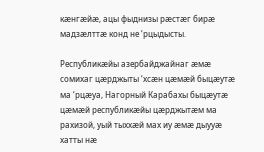кӕнгӕйӕ, ацы фыднизы рӕстӕг бирӕ мадзӕлттӕ конд не ‘рцыдысты.

Республикӕйы азербайджайнаг ӕмӕ сомихаг цӕрджыты ‘хсӕн цӕмӕй быцӕутӕ ма ‘рцӕуа, Нагорный Карабахы быцӕутӕ цӕмӕй республикӕйы цӕрджытӕм ма рахизой, уый тыххӕй мах иу ӕмӕ дыууӕ хатты нӕ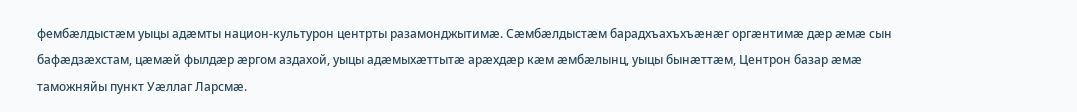фембӕлдыстӕм уыцы адӕмты национ-культурон центрты разамонджытимӕ. Сӕмбӕлдыстӕм барадхъахъхъӕнӕг оргӕнтимӕ дӕр ӕмӕ сын бафӕдзӕхстам, цӕмӕй фылдӕр ӕргом аздахой, уыцы адӕмыхӕттытӕ арӕхдӕр кӕм ӕмбӕлынц, уыцы бынӕттӕм, Центрон базар ӕмӕ таможняйы пункт Уӕллаг Ларсмӕ.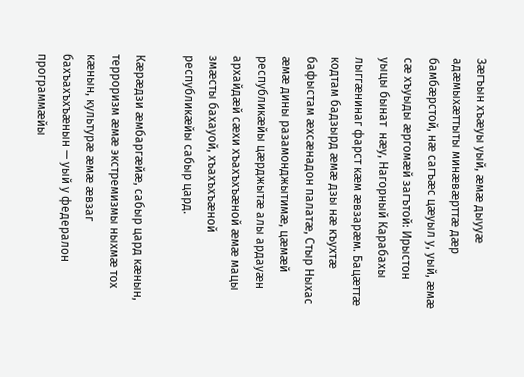Зӕгъын хъӕуы уый, ӕмӕ дыууӕ адӕмыхӕттыты минӕвӕрттӕ дӕр бамбӕрстой, нӕ сагъӕс цӕуыл у, уый, ӕмӕ сӕ хъуыды ӕргомӕй загътой: Ирыстон уыцы бынат  нӕу, Нагорный Карабахы лыггӕнинаг фарст кӕм ӕвзарӕм. Бацӕттӕ кодтам бадзырд ӕмӕ дзы нӕ къухтӕ бафыстам ӕхсӕнадон палатӕ, Стыр Ныхас ӕмӕ дины разамонджытимӕ, цӕмӕй  республикӕйы цӕрджытӕ алы ардауӕн архайдӕй сӕхи хъахъхъӕной ӕмӕ мацы змӕсты бахауой, хъахъхъӕной республикӕйы сабыр цард.

Кӕрӕдзи ӕмбаргӕйӕ, сабыр цард кӕнын, терроризм ӕмӕ экстремизмы ныхмӕ тох кӕнын, культурӕ ӕмӕ ӕвзаг бахъахъхъӕнын — уый у федералон программӕйы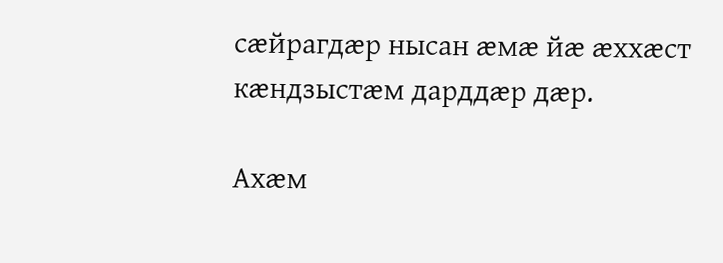сӕйрагдӕр нысан ӕмӕ йӕ ӕххӕст кӕндзыстӕм дарддӕр дӕр.

Ахӕм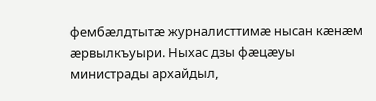фембӕлдтытӕ журналисттимӕ нысан кӕнӕм ӕрвылкъуыри. Ныхас дзы фӕцӕуы министрады архайдыл,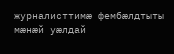журналисттимӕ фембӕлдтыты мӕнӕй уӕлдай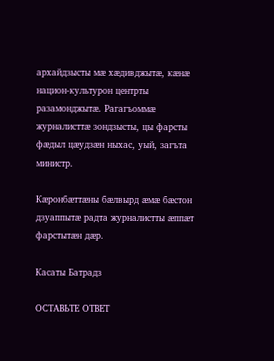архайдзысты мӕ хӕдивджытӕ, кӕнӕ национ-культурон центрты разамонджытӕ. Рагагъоммӕ журналисттӕ зондзысты, цы фарсты фӕдыл цӕудзӕн ныхас, уый, загъта министр.

Кӕронбӕттӕны бӕлвырд ӕмӕ бӕстон дзуаппытӕ радта журналистты ӕппӕт фарстытӕн дӕр.

Касаты Батрадз

ОСТАВЬТЕ ОТВЕТ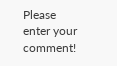Please enter your comment!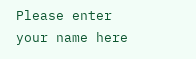Please enter your name here